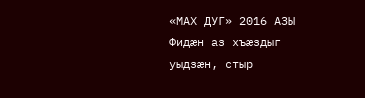«МАХ ДУГ» 2016 АЗЫ
Фидæн аз хъæздыг уыдзæн, стыр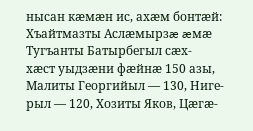нысан кæмæн ис, ахæм бонтæй: Хъайтмазты Аслæмырзæ æмæ Тугъанты Батырбегыл сæх-
хæст уыдзæни фæйнæ 150 азы, Малиты Георгийыл — 130, Ниге-
рыл — 120, Хозиты Яков, Цæгæ-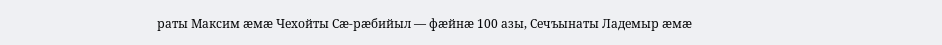раты Максим æмæ Чехойты Сæ-рæбийыл — фæйнæ 100 азы, Сечъынаты Ладемыр æмæ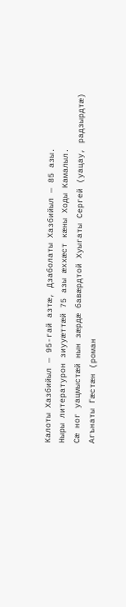Калоты Хазбийыл — 95-гай азтæ, Дзаболаты Хазбийыл — 85 азы.
Ныры литературон зиууæттæй 75 азы æххæст кæны Ходы Камалыл.
Сæ ног уацмыстæй нын зæрдæ бавæрдтой Хуыгаты Сергей (уацау, радзырдтæ) Агънаты Гæстæн (роман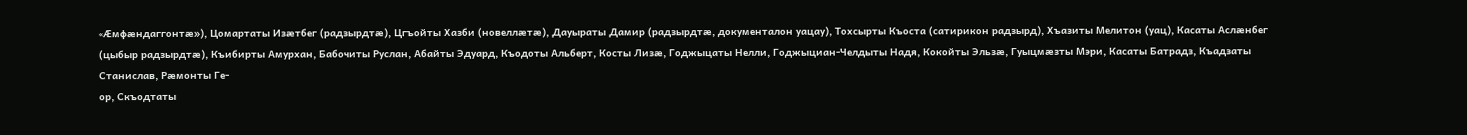«Æмфæндаггонтæ»), Цомартаты Изæтбег (радзырдтæ), Цгъойты Хазби (новеллæтæ), Дауыраты Дамир (радзырдтæ, документалон уацау), Тохсырты Къоста (сатирикон радзырд), Хъазиты Мелитон (уац), Касаты Аслæнбег (цыбыр радзырдтæ), Къибирты Амурхан, Бабочиты Руслан, Абайты Эдуард, Къодоты Альберт, Косты Лизæ, Годжыцаты Нелли, Годжыциан-Челдыты Надя, Кокойты Эльзæ, Гуыцмæзты Мэри, Касаты Батрадз, Къадзаты Станислав, Рæмонты Ге-
ор, Скъодтаты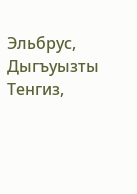Эльбрус, Дыгъуызты Тенгиз,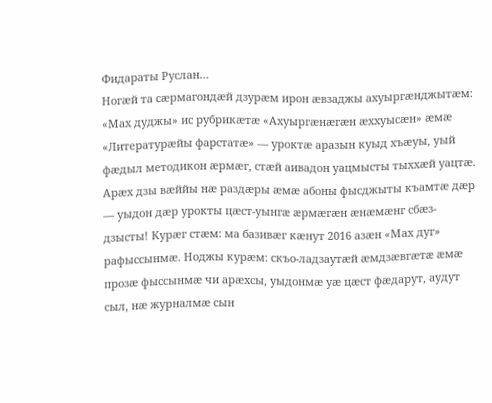Фидараты Руслан…
Ногæй та сæрмагондæй дзурæм ирон æвзаджы ахуыргæнджытæм: «Мах дуджы» ис рубрикæтæ «Ахуыргæнæгæн æххуысæн» æмæ «Литературæйы фарстатæ» — уроктæ аразын куыд хъæуы, уый
фæдыл методикон æрмæг, стæй аивадон уацмысты тыххæй уацтæ.
Арæх дзы вæййы нæ раздæры æмæ абоны фысджыты къамтæ дæр — уыдон дæр урокты цæст-уынгæ æрмæгæн æнæмæнг сбæз-
дзысты! Курæг стæм: ма базивæг кæнут 2016 азæн «Мах дуг» рафыссынмæ. Ноджы курæм: скъо-ладзаутæй æмдзæвгæтæ æмæ прозæ фыссынмæ чи арæхсы, уыдонмæ уæ цæст фæдарут, аудут сыл, нæ журналмæ сын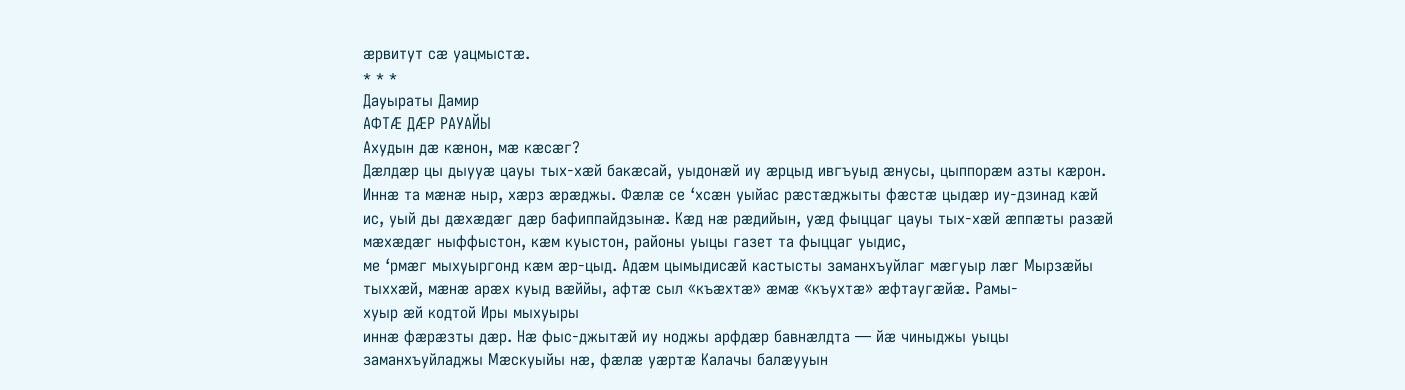æрвитут сæ уацмыстæ.
* * *
Дауыраты Дамир
АФТÆ ДÆР РАУАЙЫ
Ахудын дæ кæнон, мæ кæсæг?
Дæлдæр цы дыууæ цауы тых-хæй бакæсай, уыдонæй иу æрцыд ивгъуыд æнусы, цыппорæм азты кæрон. Иннæ та мæнæ ныр, хæрз æрæджы. Фæлæ се ‘хсæн уыйас рæстæджыты фæстæ цыдæр иу-дзинад кæй ис, уый ды дæхæдæг дæр бафиппайдзынæ. Кæд нæ рæдийын, уæд фыццаг цауы тых-хæй æппæты разæй мæхæдæг ныффыстон, кæм куыстон, районы уыцы газет та фыццаг уыдис,
ме ‘рмæг мыхуыргонд кæм æр-цыд. Адæм цымыдисæй кастысты заманхъуйлаг мæгуыр лæг Мырзæйы тыххæй, мæнæ арæх куыд вæййы, афтæ сыл «къæхтæ» æмæ «къухтæ» æфтаугæйæ. Рамы-
хуыр æй кодтой Иры мыхуыры
иннæ фæрæзты дæр. Нæ фыс-джытæй иу ноджы арфдæр бавнæлдта — йæ чиныджы уыцы заманхъуйладжы Мæскуыйы нæ, фæлæ уæртæ Калачы балæууын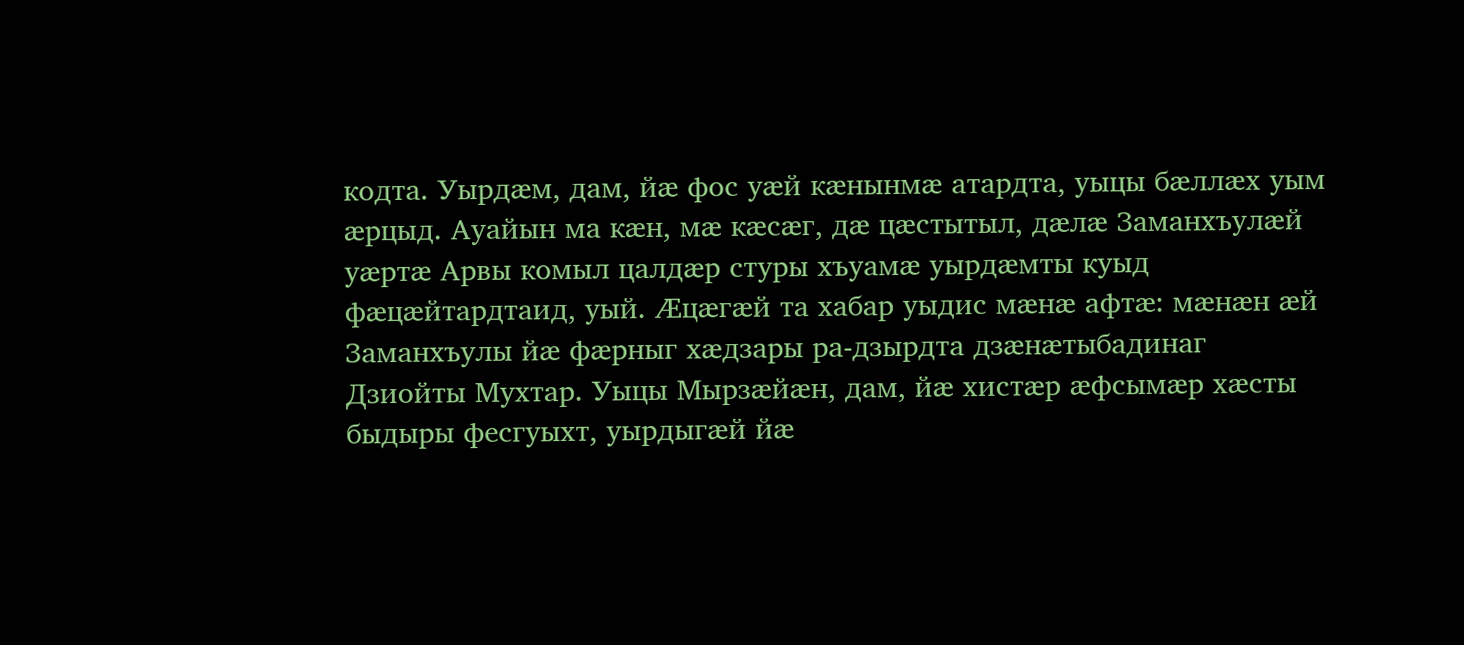кодта. Уырдæм, дам, йæ фос уæй кæнынмæ атардта, уыцы бæллæх уым æрцыд. Ауайын ма кæн, мæ кæсæг, дæ цæстытыл, дæлæ Заманхъулæй уæртæ Арвы комыл цалдæр стуры хъуамæ уырдæмты куыд фæцæйтардтаид, уый. Æцæгæй та хабар уыдис мæнæ афтæ: мæнæн æй Заманхъулы йæ фæрныг хæдзары ра-дзырдта дзæнæтыбадинаг Дзиойты Мухтар. Уыцы Мырзæйæн, дам, йæ хистæр æфсымæр хæсты быдыры фесгуыхт, уырдыгæй йæ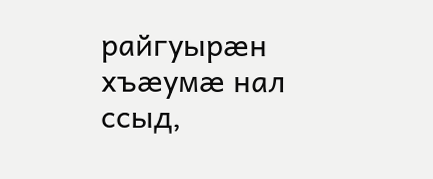райгуырæн хъæумæ нал ссыд,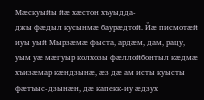Мæскуыйы йæ хæстон хъуыдда-
джы фæдыл кусынмæ баурæдтой. Йæ писмотæй иуы уый Мырзæмæ фыста, ардæм, дам, рацу, уым уæ мæгуыр колхозы фæллойбонтыл кæдмæ хъизæмар кæндзынæ, æз дæ ам исты куысты фæтъыс-дзынæн, дæ капекк-иу æдзух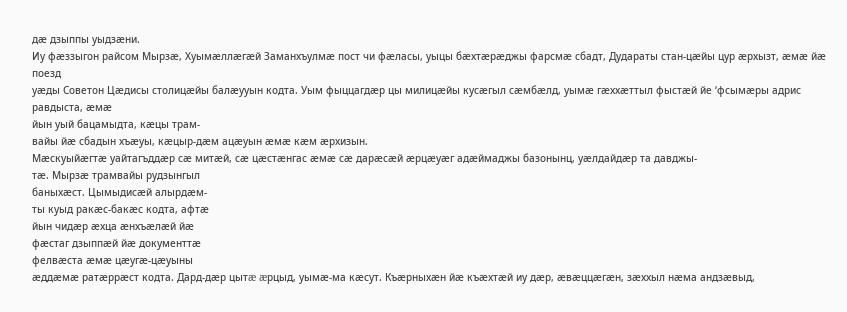дæ дзыппы уыдзæни.
Иу фæззыгон райсом Мырзæ, Хуымæллæгæй Заманхъулмæ пост чи фæласы, уыцы бæхтæрæджы фарсмæ сбадт, Дудараты стан-цæйы цур æрхызт, æмæ йæ поезд
уæды Советон Цæдисы столицæйы балæууын кодта. Уым фыццагдæр цы милицæйы кусæгыл сæмбæлд, уымæ гæххæттыл фыстæй йе ‘фсымæры адрис равдыста, æмæ
йын уый бацамыдта, кæцы трам-
вайы йæ сбадын хъæуы, кæцыр-дæм ацæуын æмæ кæм æрхизын.
Мæскуыйæгтæ уайтагъддæр сæ митæй, сæ цæстæнгас æмæ сæ дарæсæй æрцæуæг адæймаджы базонынц, уæлдайдæр та давджы-
тæ. Мырзæ трамвайы рудзынгыл
баныхæст. Цымыдисæй алырдæм-
ты куыд ракæс-бакæс кодта, афтæ
йын чидæр æхца æнхъæлæй йæ
фæстаг дзыппæй йæ документтæ
фелвæста æмæ цæугæ-цæуыны
æддæмæ ратæррæст кодта. Дард-дæр цытæ æрцыд, уымæ-ма кæсут. Къæрныхæн йæ къæхтæй иу дæр, æвæццæгæн, зæххыл нæма андзæвыд,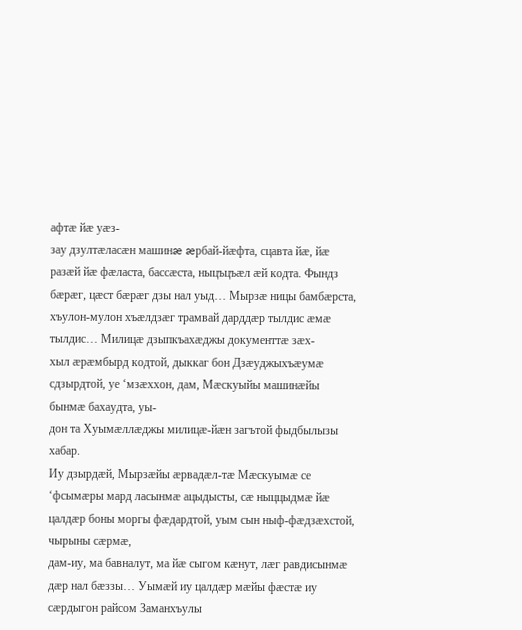афтæ йæ уæз-
зау дзултæласæн машинæ æрбай-йæфта, сцавта йæ, йæ разæй йæ фæласта, бассæста, ныцъцъæл æй кодта. Фындз бæрæг, цæст бæрæг дзы нал уыд… Мырзæ ницы бамбæрста, хъулон-мулон хъæлдзæг трамвай дарддæр тылдис æмæ тылдис… Милицæ дзыпкъахæджы документтæ зæх-
хыл æрæмбырд кодтой, дыккаг бон Дзæуджыхъæумæ сдзырдтой, уе ‘мзæххон, дам, Мæскуыйы машинæйы бынмæ бахаудта, уы-
дон та Хуымæллæджы милицæ-йæн загътой фыдбылызы хабар.
Иу дзырдæй, Мырзæйы æрвадæл-тæ Мæскуымæ се ‘фсымæры мард ласынмæ ацыдысты, сæ ныццыдмæ йæ цалдæр боны моргы фæдардтой, уым сын ныф-фæдзæхстой, чырыны сæрмæ,
дам-иу, ма бавналут, ма йæ сыгом кæнут, лæг равдисынмæ дæр нал бæззы… Уымæй иу цалдæр мæйы фæстæ иу сæрдыгон райсом Заманхъулы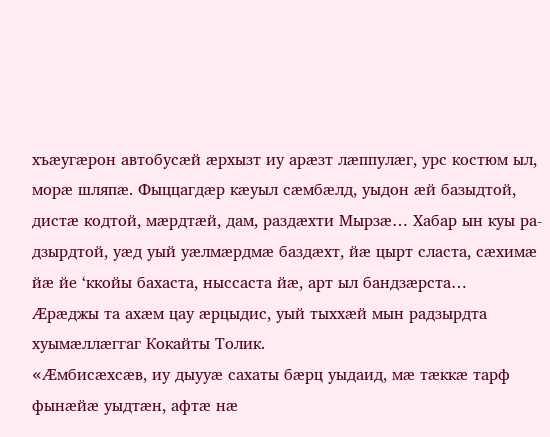хъæугæрон автобусæй æрхызт иу арæзт лæппулæг, урс костюм ыл, морæ шляпæ. Фыццагдæр кæуыл сæмбæлд, уыдон æй базыдтой, дистæ кодтой, мæрдтæй, дам, раздæхти Мырзæ… Хабар ын куы ра-дзырдтой, уæд уый уæлмæрдмæ баздæхт, йæ цырт сласта, сæхимæ йæ йе ‘ккойы бахаста, ныссаста йæ, арт ыл бандзæрста…
Æрæджы та ахæм цау æрцыдис, уый тыххæй мын радзырдта хуымæллæггаг Кокайты Толик.
«Æмбисæхсæв, иу дыууæ сахаты бæрц уыдаид, мæ тæккæ тарф фынæйæ уыдтæн, афтæ нæ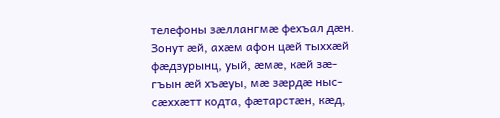телефоны зæллангмæ фехъал дæн. Зонут æй, ахæм афон цæй тыххæй фæдзурынц, уый, æмæ, кæй зæ-
гъын æй хъæуы, мæ зæрдæ ныс-сæххæтт кодта, фæтарстæн, кæд,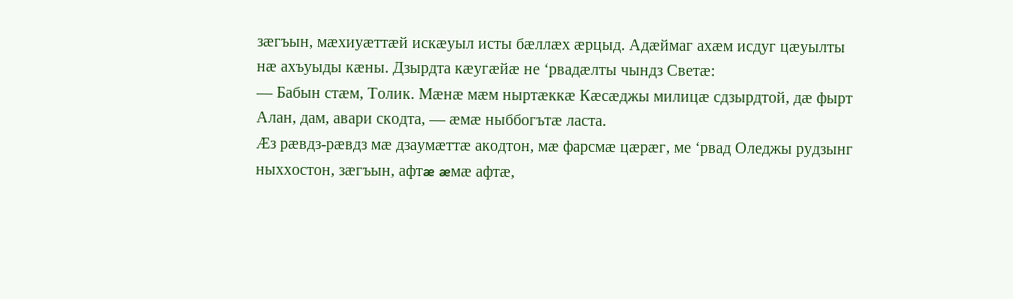зæгъын, мæхиуæттæй искæуыл исты бæллæх æрцыд. Адæймаг ахæм исдуг цæуылты нæ ахъуыды кæны. Дзырдта кæугæйæ не ‘рвадæлты чындз Светæ:
— Бабын стæм, Толик. Мæнæ мæм ныртæккæ Кæсæджы милицæ сдзырдтой, дæ фырт Алан, дам, авари скодта, — æмæ ныббогътæ ласта.
Æз рæвдз-рæвдз мæ дзаумæттæ акодтон, мæ фарсмæ цæрæг, ме ‘рвад Оледжы рудзынг ныххостон, зæгъын, афтæ æмæ афтæ,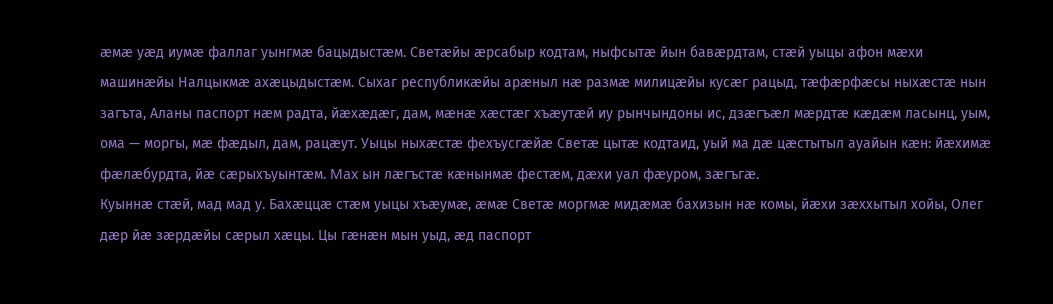æмæ уæд иумæ фаллаг уынгмæ бацыдыстæм. Светæйы æрсабыр кодтам, ныфсытæ йын бавæрдтам, стæй уыцы афон мæхи машинæйы Налцыкмæ ахæцыдыстæм. Сыхаг республикæйы арæныл нæ размæ милицæйы кусæг рацыд, тæфæрфæсы ныхæстæ нын загъта, Аланы паспорт нæм радта, йæхæдæг, дам, мæнæ хæстæг хъæутæй иу рынчындоны ис, дзæгъæл мæрдтæ кæдæм ласынц, уым, ома — моргы, мæ фæдыл, дам, рацæут. Уыцы ныхæстæ фехъусгæйæ Светæ цытæ кодтаид, уый ма дæ цæстытыл ауайын кæн: йæхимæ фæлæбурдта, йæ сæрыхъуынтæм. Max ын лæгъстæ кæнынмæ фестæм, дæхи уал фæуром, зæгъгæ.
Куыннæ стæй, мад мад у. Бахæццæ стæм уыцы хъæумæ, æмæ Светæ моргмæ мидæмæ бахизын нæ комы, йæхи зæххытыл хойы, Олег дæр йæ зæрдæйы сæрыл хæцы. Цы гæнæн мын уыд, æд паспорт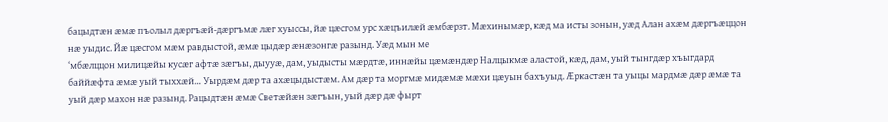бацыдтæн æмæ пъолыл дæргъæй-дæргъмæ лæг хуыссы, йæ цæсгом урс хæцъилæй æмбæрзт. Мæхинымæр, кæд ма исты зонын, уæд Алан ахæм дæргъæццон нæ уыдис. Йæ цæсгом мæм равдыстой, æмæ цыдæр æнæзонгæ разынд. Уæд мын ме
‘мбæлццон милицæйы кусæг афтæ зæгъы, дыууæ, дам, уыдысты мæрдтæ, иннæйы цæмæндæр Налцыкмæ аластой, кæд, дам, уый тынгдæр хъыгдард баййæфта æмæ уый тыххæй… Уырдæм дæр та ахæцыдыстæм. Ам дæр та моргмæ мидæмæ мæхи цæуын бахъуыд. Æркастæн та уыцы мардмæ дæр æмæ та уый дæр махон нæ разынд. Рацыдтæн æмæ Светæйæн зæгъын, уый дæр дæ фырт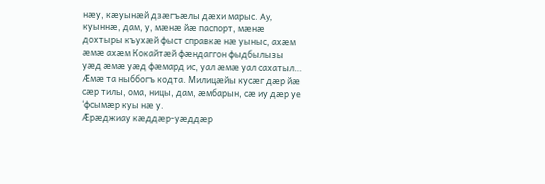нæу, кæуынæй дзæгъæлы дæхи марыс. Ay, куыннæ, дам, у, мæнæ йæ паспорт, мæнæ дохтыры къухæй фыст справкæ нæ уыныс, ахæм æмæ ахæм Кокайтæй фæндаггон фыдбылызы уæд æмæ уæд фæмард ис, уал æмæ уал сахатыл… Æмæ та ныббогъ кодта. Милицæйы кусæг дæр йæ сæр тилы, ома, ницы, дам, æмбарын, сæ иу дæр уе ‘фсымæр куы нæ у.
Æрæджиау кæддæр-уæддæр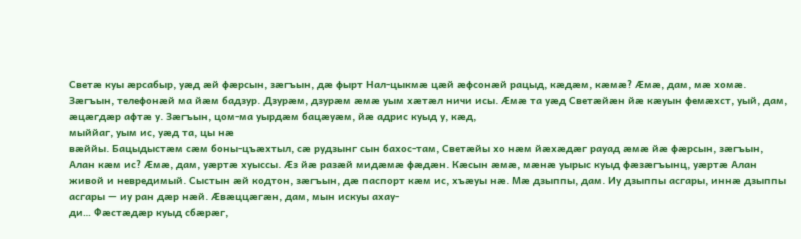Светæ куы æрсабыр, уæд æй фæрсын, зæгъын, дæ фырт Нал-цыкмæ цæй æфсонæй рацыд, кæдæм, кæмæ? Æмæ, дам, мæ хомæ. Зæгъын, телефонæй ма йæм бадзур. Дзурæм, дзурæм æмæ уым хæтæл ничи исы. Æмæ та уæд Светæйæн йæ кæуын фемæхст, уый, дам, æцæгдæр афтæ у. Зæгъын, цом-ма уырдæм бацæуæм, йæ адрис куыд у, кæд,
мыййаг, уым ис, уæд та, цы нæ
вæййы. Бацыдыстæм сæм боны-цъæхтыл, сæ рудзынг сын бахос-там, Светæйы хо нæм йæхæдæг рауад æмæ йæ фæрсын, зæгъын, Алан кæм ис? Æмæ, дам, уæртæ хуыссы. Æз йæ разæй мидæмæ фæдæн. Кæсын æмæ, мæнæ уырыс куыд фæзæгъынц, уæртæ Алан живой и невредимый. Сыстын æй кодтон, зæгъын, дæ паспорт кæм ис, хъæуы нæ. Мæ дзыппы, дам. Иу дзыппы асгары, иннæ дзыппы асгары — иу ран дæр нæй. Æвæццæгæн, дам, мын искуы ахау-
ди… Фæстæдæр куыд сбæрæг,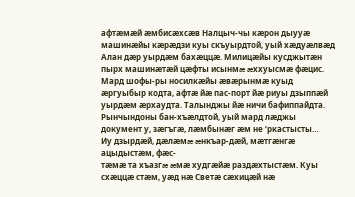афтæмæй æмбисæхсæв Налцыч-чы кæрон дыууæ машинæйы кæрæдзи куы скъуырдтой, уый хæдуæлвæд Алан дæр уырдæм бахæццæ. Милицæйы кусджытæн пырх машинæтæй цæфты исынмæ æххуысмæ фæцис. Мард шофы-ры носилкæйы æвæрынмæ куыд æргуыбыр кодта, афтæ йæ пас-порт йæ риуы дзыппæй уырдæм æрхаудта. Талынджы йæ ничи бафиппайдта. Рынчындоны бан-хъæлдтой, уый мард лæджы документ у, зæгъгæ, лæмбынæг æм не ‘ркастысты…
Иу дзырдæй, дæлæмæ æнкъар-дæй, мæтгæнгæ ацыдыстæм, фæс-
тæмæ та хъазгæ æмæ худгæйæ раздæхтыстæм. Куы схæццæ стæм, уæд нæ Светæ сæхицæй нæ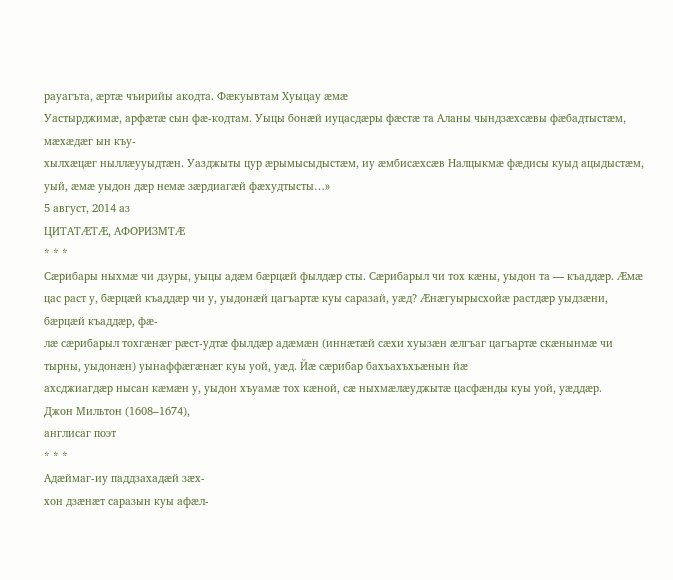рауагъта, æртæ чъирийы акодта. Фæкуывтам Хуыцау æмæ
Уастырджимæ, арфæтæ сын фæ-кодтам. Уыцы бонæй иуцасдæры фæстæ та Аланы чындзæхсæвы фæбадтыстæм, мæхæдæг ын къу-
хылхæцæг ныллæууыдтæн. Уазджыты цур æрымысыдыстæм, иу æмбисæхсæв Налцыкмæ фæдисы куыд ацыдыстæм, уый, æмæ уыдон дæр немæ зæрдиагæй фæхудтысты…»
5 август, 2014 аз
ЦИТАТÆТÆ, АФОРИЗМТÆ
* * *
Сæрибары ныхмæ чи дзуры, уыцы адæм бæрцæй фылдæр сты. Сæрибарыл чи тох кæны, уыдон та — къаддæр. Æмæ цас раст у, бæрцæй къаддæр чи у, уыдонæй цагъартæ куы саразай, уæд? Æнæгуырысхойæ растдæр уыдзæни, бæрцæй къаддæр, фæ-
лæ сæрибарыл тохгæнæг рæст-удтæ фылдæр адæмæн (иннæтæй сæхи хуызæн æлгъаг цагъартæ скæнынмæ чи тырны, уыдонæн) уынаффæгæнæг куы уой, уæд. Йæ сæрибар бахъахъхъæнын йæ
ахсджиагдæр нысан кæмæн у, уыдон хъуамæ тох кæной, сæ ныхмæлæуджытæ цасфæнды куы уой, уæддæр.
Джон Мильтон (1608–1674),
англисаг поэт
* * *
Адæймаг-иу паддзахадæй зæх-
хон дзæнæт саразын куы афæл-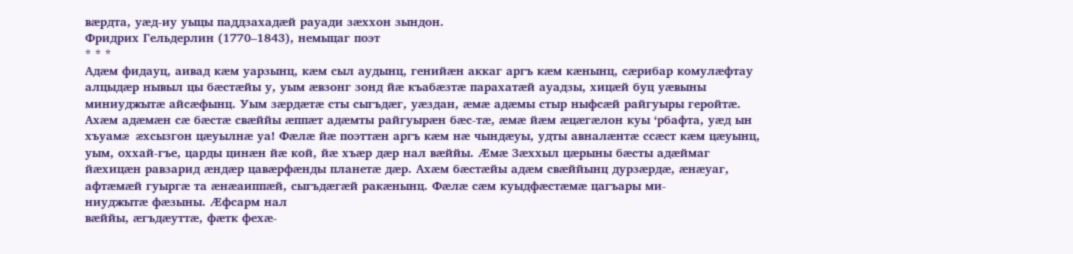вæрдта, уæд-иу уыцы паддзахадæй рауади зæххон зындон.
Фридрих Гельдерлин (1770–1843), немыцаг поэт
* * *
Адæм фидауц, аивад кæм уарзынц, кæм сыл аудынц, генийæн аккаг аргъ кæм кæнынц, сæрибар комулæфтау алцыдæр нывыл цы бæстæйы у, уым æвзонг зонд йæ къабæзтæ парахатæй ауадзы, хицæй буц уæвыны миниуджытæ айсæфынц. Уым зæрдæтæ сты сыгъдæг, уæздан, æмæ адæмы стыр ныфсæй райгуыры геройтæ. Ахæм адæмæн сæ бæстæ свæййы æппæт адæмты райгуырæн бæс-тæ, æмæ йæм æцæгæлон куы ‘рбафта, уæд ын хъуамæ æхсызгон цæуылнæ уа! Фæлæ йæ поэттæн аргъ кæм нæ чындæуы, удты авналæнтæ ссæст кæм цæуынц, уым, оххай-гъе, царды цинæн йæ кой, йæ хъæр дæр нал вæййы. Æмæ Зæххыл цæрыны бæсты адæймаг йæхицæн равзарид æндæр цавæрфæнды планетæ дæр. Ахæм бæстæйы адæм свæййынц дурзæрдæ, æнæуаг, афтæмæй гуыргæ та æнæаиппæй, сыгъдæгæй ракæнынц. Фæлæ сæм куыдфæстæмæ цагъары ми-
ниуджытæ фæзыны. Æфсарм нал
вæййы, æгъдæуттæ, фæтк фехæ-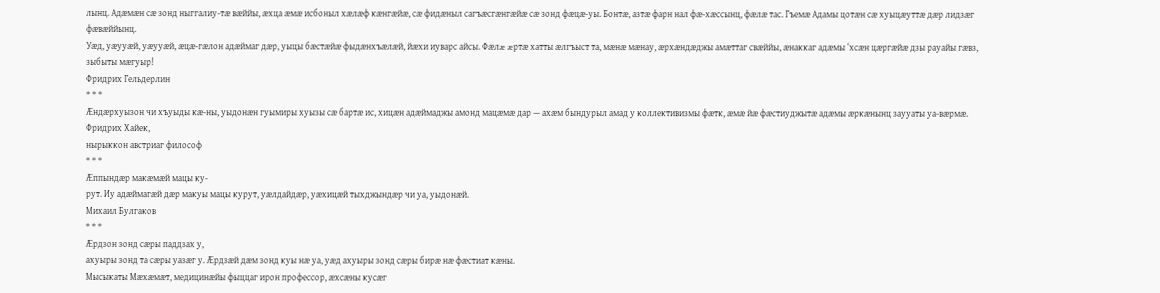лынц. Адæмæн сæ зонд ныггалиу-тæ вæййы, æхца æмæ исбоныл хæлæф кæнгæйæ, сæ фидæныл сагъæсгæнгæйæ сæ зонд фæцæ-уы. Бонтæ, азтæ фарн нал фæ-хæссынц, фæлæ тас. Гъемæ Адамы цотæн сæ хуыцæуттæ дæр лидзæг фæвæййынц.
Уæд, уæууæй, уæууæй, æцæ-гæлон адæймаг дæр, уыцы бæстæйæ фыдæнхъæлæй, йæхи иуварс айсы. Фæлæ æртæ хатты æлгъыст та, мæнæ мæнау, æрхæндæджы амæттаг свæййы, æнаккаг адæмы ‘хсæн цæргæйæ дзы рауайы гæвз, зыбыты мæгуыр!
Фридрих Гельдерлин
* * *
Æндæрхуызон чи хъуыды кæ-ны, уыдонæн гуымиры хуызы сæ бартæ ис, хицæн адæймаджы амонд мацæмæ дар — ахæм бындурыл амад у коллективизмы фæтк, æмæ йæ фæстиуджытæ адæмы æркæнынц заууаты уа-вæрмæ.
Фридрих Хайек,
нырыккон австриаг философ
* * *
Æппындæр макæмæй мацы ку-
рут. Иу адæймагæй дæр макуы мацы курут, уæлдайдæр, уæхицæй тыхджындæр чи уа, уыдонæй.
Михаил Булгаков
* * *
Æрдзон зонд сæры паддзах у,
ахуыры зонд та сæры уазæг у. Æрдзæй дæм зонд куы нæ уа, уæд ахуыры зонд сæры бирæ нæ фæстиат кæны.
Мысыкаты Мæхæмæт, медицинæйы фыццаг ирон профессор, æхсæны кусæг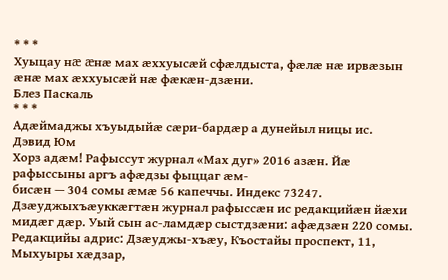* * *
Хуыцау нæ æнæ мах æххуысæй сфæлдыста, фæлæ нæ ирвæзын æнæ мах æххуысæй нæ фæкæн-дзæни.
Блез Паскаль
* * *
Адæймаджы хъуыдыйæ сæри-бардæр а дунейыл ницы ис.
Дэвид Юм
Хорз адæм! Рафыссут журнал «Мах дуг» 2016 азæн. Йæ рафыссыны аргъ афæдзы фыццаг æм-
бисæн — 304 сомы æмæ 56 капеччы. Индекс 73247.
Дзæуджыхъæуккæгтæн журнал рафыссæн ис редакцийæн йæхи мидæг дæр. Уый сын ас-ламдæр сыстдзæни: афæдзæн 220 сомы.
Редакцийы адрис: Дзæуджы-хъæу, Къостайы проспект, 11, Мыхуыры хæдзар,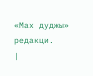«Мах дуджы» редакци.
|